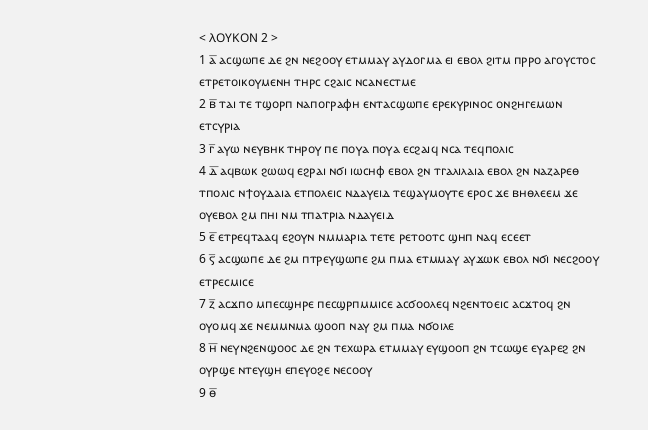< ⲖⲞⲨⲔⲞⲚ 2 >
1 ⲁ̅ ⲁⲥϣⲱⲡⲉ ⲇⲉ ϩⲛ ⲛⲉϩⲟⲟⲩ ⲉⲧⲙⲙⲁⲩ ⲁⲩⲇⲟⲅⲙⲁ ⲉⲓ ⲉⲃⲟⲗ ϩⲓⲧⲙ ⲡⲣⲣⲟ ⲁⲅⲟⲩⲥⲧⲟⲥ ⲉⲧⲣⲉⲧⲟⲓⲕⲟⲩⲙⲉⲛⲏ ⲧⲏⲣⲥ ⲥϩⲁⲓⲥ ⲛⲥⲁⲛⲉⲥⲧⲙⲉ
2 ⲃ̅ ⲧⲁⲓ ⲧⲉ ⲧϣⲟⲣⲡ ⲛⲁⲡⲟⲅⲣⲁⲫⲏ ⲉⲛⲧⲁⲥϣⲱⲡⲉ ⲉⲣⲉⲕⲩⲣⲓⲛⲟⲥ ⲟⲛϩⲏⲅⲉⲙⲱⲛ ⲉⲧⲥⲩⲣⲓⲁ
3 ⲅ̅ ⲁⲩⲱ ⲛⲉⲩⲃⲏⲕ ⲧⲏⲣⲟⲩ ⲡⲉ ⲡⲟⲩⲁ ⲡⲟⲩⲁ ⲉⲥϩⲁⲓϥ ⲛⲥⲁ ⲧⲉϥⲡⲟⲗⲓⲥ
4 ⲇ̅ ⲁϥⲃⲱⲕ ϩⲱⲱϥ ⲉϩⲣⲁⲓ ⲛϭⲓ ⲓⲱⲥⲏⲫ ⲉⲃⲟⲗ ϩⲛ ⲧⲅⲁⲗⲓⲗⲁⲓⲁ ⲉⲃⲟⲗ ϩⲛ ⲛⲁⲍⲁⲣⲉⲑ ⲧⲡⲟⲗⲓⲥ ⲛϯⲟⲩⲇⲁⲓⲁ ⲉⲧⲡⲟⲗⲉⲓⲥ ⲛⲇⲁⲩⲉⲓⲇ ⲧⲉϣⲁⲩⲙⲟⲩⲧⲉ ⲉⲣⲟⲥ ϫⲉ ⲃⲏⲑⲗⲉⲉⲙ ϫⲉ ⲟⲩⲉⲃⲟⲗ ϩⲙ ⲡⲏⲓ ⲛⲙ ⲧⲡⲁⲧⲣⲓⲁ ⲛⲇⲁⲩⲉⲓⲇ
5 ⲉ̅ ⲉⲧⲣⲉϥⲧⲁⲁϥ ⲉϩⲟⲩⲛ ⲛⲙⲙⲁⲣⲓⲁ ⲧⲉⲧⲉ ⲣⲉⲧⲟⲟⲧⲥ ϣⲏⲡ ⲛⲁϥ ⲉⲥⲉⲉⲧ
6 ⲋ̅ ⲁⲥϣⲱⲡⲉ ⲇⲉ ϩⲙ ⲡⲧⲣⲉⲩϣⲱⲡⲉ ϩⲙ ⲡⲙⲁ ⲉⲧⲙⲙⲁⲩ ⲁⲩϫⲱⲕ ⲉⲃⲟⲗ ⲛϭⲓ ⲛⲉⲥϩⲟⲟⲩ ⲉⲧⲣⲉⲥⲙⲓⲥⲉ
7 ⲍ̅ ⲁⲥϫⲡⲟ ⲙⲡⲉⲥϣⲏⲣⲉ ⲡⲉⲥϣⲣⲡⲙⲙⲓⲥⲉ ⲁⲥϭⲟⲟⲗⲉϥ ⲛϩⲉⲛⲧⲟⲉⲓⲥ ⲁⲥϫⲧⲟϥ ϩⲛ ⲟⲩⲟⲙϥ ϫⲉ ⲛⲉⲙⲙⲛⲙⲁ ϣⲟⲟⲡ ⲛⲁⲩ ϩⲙ ⲡⲙⲁ ⲛϭⲟⲓⲗⲉ
8 ⲏ̅ ⲛⲉⲩⲛϩⲉⲛϣⲟⲟⲥ ⲇⲉ ϩⲛ ⲧⲉⲭⲱⲣⲁ ⲉⲧⲙⲙⲁⲩ ⲉⲩϣⲟⲟⲡ ϩⲛ ⲧⲥⲱϣⲉ ⲉⲩⲁⲣⲉϩ ϩⲛ ⲟⲩⲣϣⲉ ⲛⲧⲉⲩϣⲏ ⲉⲡⲉⲩⲟϩⲉ ⲛⲉⲥⲟⲟⲩ
9 ⲑ̅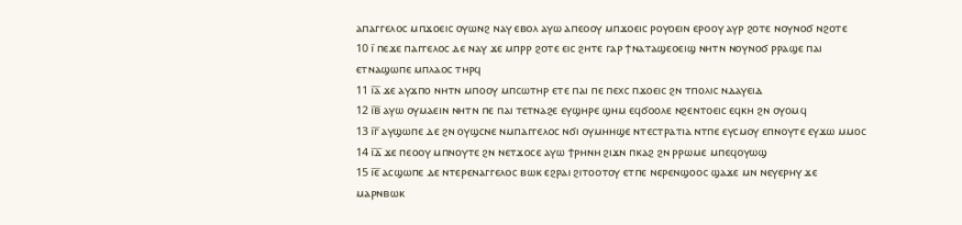ⲁⲡⲁⲅⲅⲉⲗⲟⲥ ⲙⲡϫⲟⲉⲓⲥ ⲟⲩⲱⲛϩ ⲛⲁⲩ ⲉⲃⲟⲗ ⲁⲩⲱ ⲁⲡⲉⲟⲟⲩ ⲙⲡϫⲟⲉⲓⲥ ⲣⲟⲩⲟⲉⲓⲛ ⲉⲣⲟⲟⲩ ⲁⲩⲣ ϩⲟⲧⲉ ⲛⲟⲩⲛⲟϭ ⲛϩⲟⲧⲉ
10 ⲓ̅ ⲡⲉϫⲉ ⲡⲁⲅⲅⲉⲗⲟⲥ ⲇⲉ ⲛⲁⲩ ϫⲉ ⲙⲡⲣⲣ ϩⲟⲧⲉ ⲉⲓⲥ ϩⲏⲧⲉ ⲅⲁⲣ ϯⲛⲁⲧⲁϣⲉⲟⲉⲓϣ ⲛⲏⲧⲛ ⲛⲟⲩⲛⲟϭ ⲣⲣⲁϣⲉ ⲡⲁⲓ ⲉⲧⲛⲁϣⲱⲡⲉ ⲙⲡⲗⲁⲟⲥ ⲧⲏⲣϥ
11 ⲓ̅ⲁ̅ ϫⲉ ⲁⲩϫⲡⲟ ⲛⲏⲧⲛ ⲙⲡⲟⲟⲩ ⲙⲡⲥⲱⲧⲏⲣ ⲉⲧⲉ ⲡⲁⲓ ⲡⲉ ⲡⲉⲭⲥ ⲡϫⲟⲉⲓⲥ ϩⲛ ⲧⲡⲟⲗⲓⲥ ⲛⲇⲁⲩⲉⲓⲇ
12 ⲓ̅ⲃ̅ ⲁⲩⲱ ⲟⲩⲙⲁⲉⲓⲛ ⲛⲏⲧⲛ ⲡⲉ ⲡⲁⲓ ⲧⲉⲧⲛⲁϩⲉ ⲉⲩϣⲏⲣⲉ ϣⲏⲙ ⲉϥϭⲟⲟⲗⲉ ⲛϩⲉⲛⲧⲟⲉⲓⲥ ⲉϥⲕⲏ ϩⲛ ⲟⲩⲟⲙϥ
13 ⲓ̅ⲅ̅ ⲁⲩϣⲱⲡⲉ ⲇⲉ ϩⲛ ⲟⲩϣⲥⲛⲉ ⲛⲙⲡⲁⲅⲅⲉⲗⲟⲥ ⲛϭⲓ ⲟⲩⲙⲏⲏϣⲉ ⲛⲧⲉⲥⲧⲣⲁⲧⲓⲁ ⲛⲧⲡⲉ ⲉⲩⲥⲙⲟⲩ ⲉⲡⲛⲟⲩⲧⲉ ⲉⲩϫⲱ ⲙⲙⲟⲥ
14 ⲓ̅ⲇ̅ ϫⲉ ⲡⲉⲟⲟⲩ ⲙⲡⲛⲟⲩⲧⲉ ϩⲛ ⲛⲉⲧϫⲟⲥⲉ ⲁⲩⲱ ϯⲣⲏⲛⲏ ϩⲓϫⲛ ⲡⲕⲁϩ ϩⲛ ⲣⲣⲱⲙⲉ ⲙⲡⲉϥⲟⲩⲱϣ
15 ⲓ̅ⲉ̅ ⲁⲥϣⲱⲡⲉ ⲇⲉ ⲛⲧⲉⲣⲉⲛⲁⲅⲅⲉⲗⲟⲥ ⲃⲱⲕ ⲉϩⲣⲁⲓ ϩⲓⲧⲟⲟⲧⲟⲩ ⲉⲧⲡⲉ ⲛⲉⲣⲉⲛϣⲟⲟⲥ ϣⲁϫⲉ ⲙⲛ ⲛⲉⲩⲉⲣⲏⲩ ϫⲉ ⲙⲁⲣⲛⲃⲱⲕ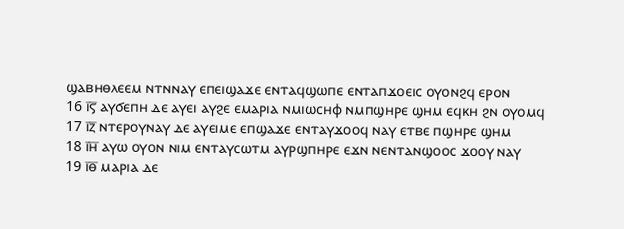ϣⲁⲃⲏⲑⲗⲉⲉⲙ ⲛⲧⲛⲛⲁⲩ ⲉⲡⲉⲓϣⲁϫⲉ ⲉⲛⲧⲁϥϣⲱⲡⲉ ⲉⲛⲧⲁⲡϫⲟⲉⲓⲥ ⲟⲩⲟⲛϩϥ ⲉⲣⲟⲛ
16 ⲓ̅ⲋ̅ ⲁⲩϭⲉⲡⲏ ⲇⲉ ⲁⲩⲉⲓ ⲁⲩϩⲉ ⲉⲙⲁⲣⲓⲁ ⲛⲙⲓⲱⲥⲏⲫ ⲛⲙⲡϣⲏⲣⲉ ϣⲏⲙ ⲉϥⲕⲏ ϩⲛ ⲟⲩⲟⲙϥ
17 ⲓ̅ⲍ̅ ⲛⲧⲉⲣⲟⲩⲛⲁⲩ ⲇⲉ ⲁⲩⲉⲓⲙⲉ ⲉⲡϣⲁϫⲉ ⲉⲛⲧⲁⲩϫⲟⲟϥ ⲛⲁⲩ ⲉⲧⲃⲉ ⲡϣⲏⲣⲉ ϣⲏⲙ
18 ⲓ̅ⲏ̅ ⲁⲩⲱ ⲟⲩⲟⲛ ⲛⲓⲙ ⲉⲛⲧⲁⲩⲥⲱⲧⲙ ⲁⲩⲣϣⲡⲏⲣⲉ ⲉϫⲛ ⲛⲉⲛⲧⲁⲛϣⲟⲟⲥ ϫⲟⲟⲩ ⲛⲁⲩ
19 ⲓ̅ⲑ̅ ⲙⲁⲣⲓⲁ ⲇⲉ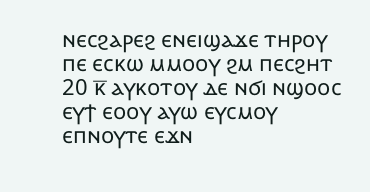ⲛⲉⲥϩⲁⲣⲉϩ ⲉⲛⲉⲓϣⲁϫⲉ ⲧⲏⲣⲟⲩ ⲡⲉ ⲉⲥⲕⲱ ⲙⲙⲟⲟⲩ ϩⲙ ⲡⲉⲥϩⲏⲧ
20 ⲕ̅ ⲁⲩⲕⲟⲧⲟⲩ ⲇⲉ ⲛϭⲓ ⲛϣⲟⲟⲥ ⲉⲩϯ ⲉⲟⲟⲩ ⲁⲩⲱ ⲉⲩⲥⲙⲟⲩ ⲉⲡⲛⲟⲩⲧⲉ ⲉϫⲛ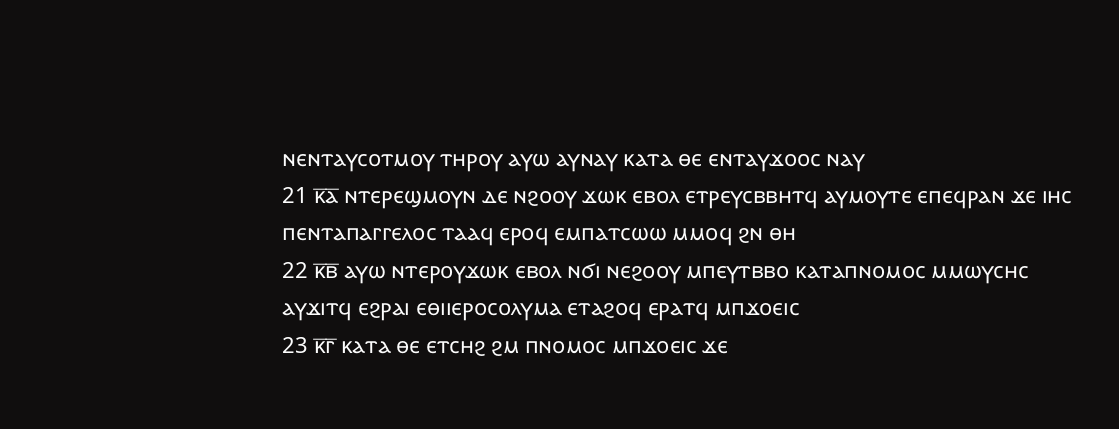ⲛⲉⲛⲧⲁⲩⲥⲟⲧⲙⲟⲩ ⲧⲏⲣⲟⲩ ⲁⲩⲱ ⲁⲩⲛⲁⲩ ⲕⲁⲧⲁ ⲑⲉ ⲉⲛⲧⲁⲩϫⲟⲟⲥ ⲛⲁⲩ
21 ⲕ̅ⲁ̅ ⲛⲧⲉⲣⲉϣⲙⲟⲩⲛ ⲇⲉ ⲛϩⲟⲟⲩ ϫⲱⲕ ⲉⲃⲟⲗ ⲉⲧⲣⲉⲩⲥⲃⲃⲏⲧϥ ⲁⲩⲙⲟⲩⲧⲉ ⲉⲡⲉϥⲣⲁⲛ ϫⲉ ⲓⲏⲥ ⲡⲉⲛⲧⲁⲡⲁⲅⲅⲉⲗⲟⲥ ⲧⲁⲁϥ ⲉⲣⲟϥ ⲉⲙⲡⲁⲧⲥⲱⲱ ⲙⲙⲟϥ ϩⲛ ⲑⲏ
22 ⲕ̅ⲃ̅ ⲁⲩⲱ ⲛⲧⲉⲣⲟⲩϫⲱⲕ ⲉⲃⲟⲗ ⲛϭⲓ ⲛⲉϩⲟⲟⲩ ⲙⲡⲉⲩⲧⲃⲃⲟ ⲕⲁⲧⲁⲡⲛⲟⲙⲟⲥ ⲙⲙⲱⲩⲥⲏⲥ ⲁⲩϫⲓⲧϥ ⲉϩⲣⲁⲓ ⲉⲑⲓⲓⲉⲣⲟⲥⲟⲗⲩⲙⲁ ⲉⲧⲁϩⲟϥ ⲉⲣⲁⲧϥ ⲙⲡϫⲟⲉⲓⲥ
23 ⲕ̅ⲅ̅ ⲕⲁⲧⲁ ⲑⲉ ⲉⲧⲥⲏϩ ϩⲙ ⲡⲛⲟⲙⲟⲥ ⲙⲡϫⲟⲉⲓⲥ ϫⲉ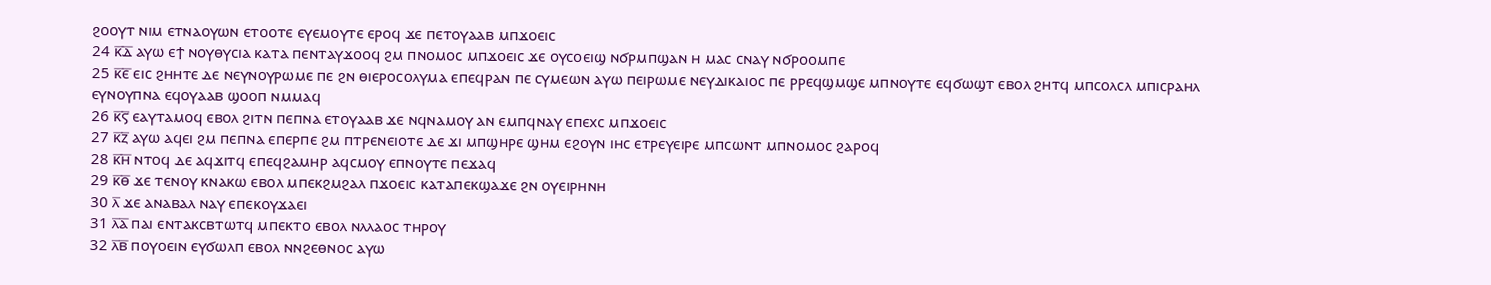ϩⲟⲟⲩⲧ ⲛⲓⲙ ⲉⲧⲛⲁⲟⲩⲱⲛ ⲉⲧⲟⲟⲧⲉ ⲉⲩⲉⲙⲟⲩⲧⲉ ⲉⲣⲟϥ ϫⲉ ⲡⲉⲧⲟⲩⲁⲁⲃ ⲙⲡϫⲟⲉⲓⲥ
24 ⲕ̅ⲇ̅ ⲁⲩⲱ ⲉϯ ⲛⲟⲩⲑⲩⲥⲓⲁ ⲕⲁⲧⲁ ⲡⲉⲛⲧⲁⲩϫⲟⲟϥ ϩⲙ ⲡⲛⲟⲙⲟⲥ ⲙⲡϫⲟⲉⲓⲥ ϫⲉ ⲟⲩⲥⲟⲉⲓϣ ⲛϭⲣⲙⲡϣⲁⲛ ⲏ ⲙⲁⲥ ⲥⲛⲁⲩ ⲛϭⲣⲟⲟⲙⲡⲉ
25 ⲕ̅ⲉ̅ ⲉⲓⲥ ϩⲏⲏⲧⲉ ⲇⲉ ⲛⲉⲩⲛⲟⲩⲣⲱⲙⲉ ⲡⲉ ϩⲛ ⲑⲓⲉⲣⲟⲥⲟⲗⲩⲙⲁ ⲉⲡⲉϥⲣⲁⲛ ⲡⲉ ⲥⲩⲙⲉⲱⲛ ⲁⲩⲱ ⲡⲉⲓⲣⲱⲙⲉ ⲛⲉⲩⲇⲓⲕⲁⲓⲟⲥ ⲡⲉ ⲣⲣⲉϥϣⲙϣⲉ ⲙⲡⲛⲟⲩⲧⲉ ⲉϥϭⲱϣⲧ ⲉⲃⲟⲗ ϩⲏⲧϥ ⲙⲡⲥⲟⲗⲥⲗ ⲙⲡⲓⲥⲣⲁⲏⲗ ⲉⲩⲛⲟⲩⲡⲛⲁ ⲉϥⲟⲩⲁⲁⲃ ϣⲟⲟⲡ ⲛⲙⲙⲁϥ
26 ⲕ̅ⲋ̅ ⲉⲁⲩⲧⲁⲙⲟϥ ⲉⲃⲟⲗ ϩⲓⲧⲛ ⲡⲉⲡⲛⲁ ⲉⲧⲟⲩⲁⲁⲃ ϫⲉ ⲛϥⲛⲁⲙⲟⲩ ⲁⲛ ⲉⲙⲡϥⲛⲁⲩ ⲉⲡⲉⲭⲥ ⲙⲡϫⲟⲉⲓⲥ
27 ⲕ̅ⲍ̅ ⲁⲩⲱ ⲁϥⲉⲓ ϩⲙ ⲡⲉⲡⲛⲁ ⲉⲡⲉⲣⲡⲉ ϩⲙ ⲡⲧⲣⲉⲛⲉⲓⲟⲧⲉ ⲇⲉ ϫⲓ ⲙⲡϣⲏⲣⲉ ϣⲏⲙ ⲉϩⲟⲩⲛ ⲓⲏⲥ ⲉⲧⲣⲉⲩⲉⲓⲣⲉ ⲙⲡⲥⲱⲛⲧ ⲙⲡⲛⲟⲙⲟⲥ ϩⲁⲣⲟϥ
28 ⲕ̅ⲏ̅ ⲛⲧⲟϥ ⲇⲉ ⲁϥϫⲓⲧϥ ⲉⲡⲉϥϩⲁⲙⲏⲣ ⲁϥⲥⲙⲟⲩ ⲉⲡⲛⲟⲩⲧⲉ ⲡⲉϫⲁϥ
29 ⲕ̅ⲑ̅ ϫⲉ ⲧⲉⲛⲟⲩ ⲕⲛⲁⲕⲱ ⲉⲃⲟⲗ ⲙⲡⲉⲕϩⲙϩⲁⲗ ⲡϫⲟⲉⲓⲥ ⲕⲁⲧⲁⲡⲉⲕϣⲁϫⲉ ϩⲛ ⲟⲩⲉⲓⲣⲏⲛⲏ
30 ⲗ̅ ϫⲉ ⲁⲛⲁⲃⲁⲗ ⲛⲁⲩ ⲉⲡⲉⲕⲟⲩϫⲁⲉⲓ
31 ⲗ̅ⲁ̅ ⲡⲁⲓ ⲉⲛⲧⲁⲕⲥⲃⲧⲱⲧϥ ⲙⲡⲉⲕⲧⲟ ⲉⲃⲟⲗ ⲛⲗⲗⲁⲟⲥ ⲧⲏⲣⲟⲩ
32 ⲗ̅ⲃ̅ ⲡⲟⲩⲟⲉⲓⲛ ⲉⲩϭⲱⲗⲡ ⲉⲃⲟⲗ ⲛⲛϩⲉⲑⲛⲟⲥ ⲁⲩⲱ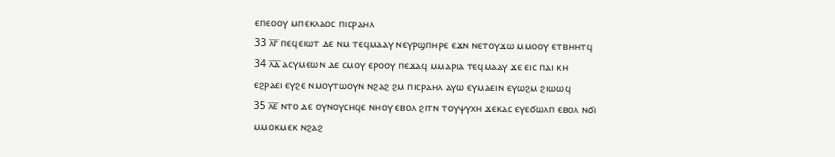ⲉⲡⲉⲟⲟⲩ ⲙⲡⲉⲕⲗⲁⲟⲥ ⲡⲓⲥⲣⲁⲏⲗ
33 ⲗ̅ⲅ̅ ⲡⲉϥⲉⲓⲱⲧ ⲇⲉ ⲛⲙ ⲧⲉϥⲙⲁⲁⲩ ⲛⲉⲩⲣϣⲡⲏⲣⲉ ⲉϫⲛ ⲛⲉⲧⲟⲩϫⲱ ⲙⲙⲟⲟⲩ ⲉⲧⲃⲏⲏⲧϥ
34 ⲗ̅ⲇ̅ ⲁⲥⲩⲙⲉⲱⲛ ⲇⲉ ⲥⲙⲟⲩ ⲉⲣⲟⲟⲩ ⲡⲉϫⲁϥ ⲙⲙⲁⲣⲓⲁ ⲧⲉϥⲙⲁⲁⲩ ϫⲉ ⲉⲓⲥ ⲡⲁⲓ ⲕⲏ ⲉϩⲣⲁⲉⲓ ⲉⲩϩⲉ ⲛⲙⲟⲩⲧⲱⲟⲩⲛ ⲛϩⲁϩ ϩⲙ ⲡⲓⲥⲣⲁⲏⲗ ⲁⲩⲱ ⲉⲩⲙⲁⲉⲓⲛ ⲉⲩⲱϩⲙ ϩⲓⲱⲱϥ
35 ⲗ̅ⲉ̅ ⲛⲧⲟ ⲇⲉ ⲟⲩⲛⲟⲩⲥⲏϥⲉ ⲛⲏⲟⲩ ⲉⲃⲟⲗ ϩⲓⲧⲛ ⲧⲟⲩⲯⲩⲭⲏ ϫⲉⲕⲁⲥ ⲉⲩⲉϭⲱⲗⲡ ⲉⲃⲟⲗ ⲛϭⲓ ⲙⲙⲟⲕⲙⲉⲕ ⲛϩⲁϩ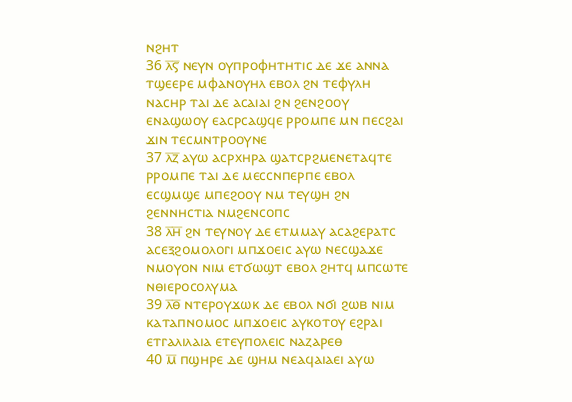ⲛϩⲏⲧ
36 ⲗ̅ⲋ̅ ⲛⲉⲩⲛ ⲟⲩⲡⲣⲟⲫⲏⲧⲏⲧⲓⲥ ⲇⲉ ϫⲉ ⲁⲛⲛⲁ ⲧϣⲉⲉⲣⲉ ⲙⲫⲁⲛⲟⲩⲏⲗ ⲉⲃⲟⲗ ϩⲛ ⲧⲉⲫⲩⲗⲏ ⲛⲁⲥⲏⲣ ⲧⲁⲓ ⲇⲉ ⲁⲥⲁⲓⲁⲓ ϩⲛ ϩⲉⲛϩⲟⲟⲩ ⲉⲛⲁϣⲱⲟⲩ ⲉⲁⲥⲣⲥⲁϣϥⲉ ⲣⲣⲟⲙⲡⲉ ⲙⲛ ⲡⲉⲥϩⲁⲓ ϫⲓⲛ ⲧⲉⲥⲙⲛⲧⲣⲟⲟⲩⲛⲉ
37 ⲗ̅ⲍ̅ ⲁⲩⲱ ⲁⲥⲣⲭⲏⲣⲁ ϣⲁⲧⲥⲣϩⲙⲉⲛⲉⲧⲁϥⲧⲉ ⲣⲣⲟⲙⲡⲉ ⲧⲁⲓ ⲇⲉ ⲙⲉⲥⲥⲛⲡⲉⲣⲡⲉ ⲉⲃⲟⲗ ⲉⲥϣⲙϣⲉ ⲙⲡⲉϩⲟⲟⲩ ⲛⲙ ⲧⲉⲩϣⲏ ϩⲛ ϩⲉⲛⲛⲏⲥⲧⲓⲁ ⲛⲙϩⲉⲛⲥⲟⲡⲥ
38 ⲗ̅ⲏ̅ ϩⲛ ⲧⲉⲩⲛⲟⲩ ⲇⲉ ⲉⲧⲙⲙⲁⲩ ⲁⲥⲁϩⲉⲣⲁⲧⲥ ⲁⲥⲉⲝϩⲟⲙⲟⲗⲟⲅⲓ ⲙⲡϫⲟⲉⲓⲥ ⲁⲩⲱ ⲛⲉⲥϣⲁϫⲉ ⲛⲙⲟⲩⲟⲛ ⲛⲓⲙ ⲉⲧϭⲱϣⲧ ⲉⲃⲟⲗ ϩⲏⲧϥ ⲙⲡⲥⲱⲧⲉ ⲛⲑⲓⲉⲣⲟⲥⲟⲗⲩⲙⲁ
39 ⲗ̅ⲑ̅ ⲛⲧⲉⲣⲟⲩϫⲱⲕ ⲇⲉ ⲉⲃⲟⲗ ⲛϭⲓ ϩⲱⲃ ⲛⲓⲙ ⲕⲁⲧⲁⲡⲛⲟⲙⲟⲥ ⲙⲡϫⲟⲉⲓⲥ ⲁⲩⲕⲟⲧⲟⲩ ⲉϩⲣⲁⲓ ⲉⲧⲅⲁⲗⲓⲗⲁⲓⲁ ⲉⲧⲉⲩⲡⲟⲗⲉⲓⲥ ⲛⲁⲍⲁⲣⲉⲑ
40 ⲙ̅ ⲡϣⲏⲣⲉ ⲇⲉ ϣⲏⲙ ⲛⲉⲁϥⲁⲓⲁⲉⲓ ⲁⲩⲱ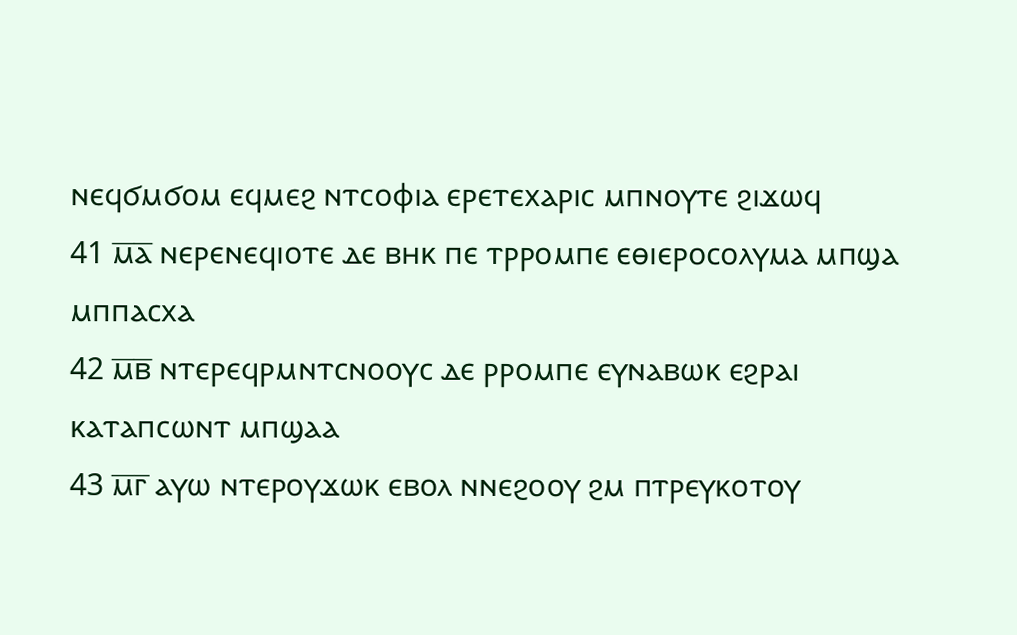ⲛⲉϥϭⲙϭⲟⲙ ⲉϥⲙⲉϩ ⲛⲧⲥⲟⲫⲓⲁ ⲉⲣⲉⲧⲉⲭⲁⲣⲓⲥ ⲙⲡⲛⲟⲩⲧⲉ ϩⲓϫⲱϥ
41 ⲙ̅ⲁ̅ ⲛⲉⲣⲉⲛⲉϥⲓⲟⲧⲉ ⲇⲉ ⲃⲏⲕ ⲡⲉ ⲧⲣⲣⲟⲙⲡⲉ ⲉⲑⲓⲉⲣⲟⲥⲟⲗⲩⲙⲁ ⲙⲡϣⲁ ⲙⲡⲡⲁⲥⲭⲁ
42 ⲙ̅ⲃ̅ ⲛⲧⲉⲣⲉϥⲣⲙⲛⲧⲥⲛⲟⲟⲩⲥ ⲇⲉ ⲣⲣⲟⲙⲡⲉ ⲉⲩⲛⲁⲃⲱⲕ ⲉϩⲣⲁⲓ ⲕⲁⲧⲁⲡⲥⲱⲛⲧ ⲙⲡϣⲁⲁ
43 ⲙ̅ⲅ̅ ⲁⲩⲱ ⲛⲧⲉⲣⲟⲩϫⲱⲕ ⲉⲃⲟⲗ ⲛⲛⲉϩⲟⲟⲩ ϩⲙ ⲡⲧⲣⲉⲩⲕⲟⲧⲟⲩ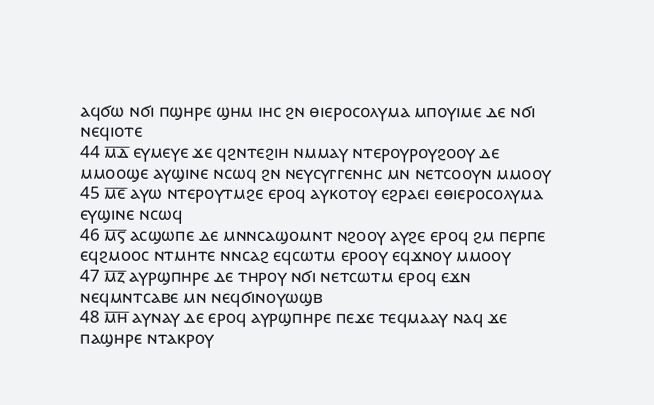ⲁϥϭⲱ ⲛϭⲓ ⲡϣⲏⲣⲉ ϣⲏⲙ ⲓⲏⲥ ϩⲛ ⲑⲓⲉⲣⲟⲥⲟⲗⲩⲙⲁ ⲙⲡⲟⲩⲓⲙⲉ ⲇⲉ ⲛϭⲓ ⲛⲉϥⲓⲟⲧⲉ
44 ⲙ̅ⲇ̅ ⲉⲩⲙⲉⲩⲉ ϫⲉ ϥϩⲛⲧⲉϩⲓⲏ ⲛⲙⲙⲁⲩ ⲛⲧⲉⲣⲟⲩⲣⲟⲩϩⲟⲟⲩ ⲇⲉ ⲙⲙⲟⲟϣⲉ ⲁⲩϣⲓⲛⲉ ⲛⲥⲱϥ ϩⲛ ⲛⲉⲩⲥⲩⲅⲅⲉⲛⲏⲥ ⲙⲛ ⲛⲉⲧⲥⲟⲟⲩⲛ ⲙⲙⲟⲟⲩ
45 ⲙ̅ⲉ̅ ⲁⲩⲱ ⲛⲧⲉⲣⲟⲩⲧⲙϩⲉ ⲉⲣⲟϥ ⲁⲩⲕⲟⲧⲟⲩ ⲉϩⲣⲁⲉⲓ ⲉⲑⲓⲉⲣⲟⲥⲟⲗⲩⲙⲁ ⲉⲩϣⲓⲛⲉ ⲛⲥⲱϥ
46 ⲙ̅ⲋ̅ ⲁⲥϣⲱⲡⲉ ⲇⲉ ⲙⲛⲛⲥⲁϣⲟⲙⲛⲧ ⲛϩⲟⲟⲩ ⲁⲩϩⲉ ⲉⲣⲟϥ ϩⲙ ⲡⲉⲣⲡⲉ ⲉϥϩⲙⲟⲟⲥ ⲛⲧⲙⲏⲧⲉ ⲛⲛⲥⲁϩ ⲉϥⲥⲱⲧⲙ ⲉⲣⲟⲟⲩ ⲉϥϫⲛⲟⲩ ⲙⲙⲟⲟⲩ
47 ⲙ̅ⲍ̅ ⲁⲩⲣϣⲡⲏⲣⲉ ⲇⲉ ⲧⲏⲣⲟⲩ ⲛϭⲓ ⲛⲉⲧⲥⲱⲧⲙ ⲉⲣⲟϥ ⲉϫⲛ ⲛⲉϥⲙⲛⲧⲥⲁⲃⲉ ⲙⲛ ⲛⲉϥϭⲓⲛⲟⲩⲱϣⲃ
48 ⲙ̅ⲏ̅ ⲁⲩⲛⲁⲩ ⲇⲉ ⲉⲣⲟϥ ⲁⲩⲣϣⲡⲏⲣⲉ ⲡⲉϫⲉ ⲧⲉϥⲙⲁⲁⲩ ⲛⲁϥ ϫⲉ ⲡⲁϣⲏⲣⲉ ⲛⲧⲁⲕⲣⲟⲩ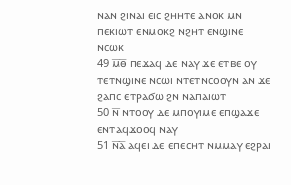ⲛⲁⲛ ϩⲓⲛⲁⲓ ⲉⲓⲥ ϩⲏⲏⲧⲉ ⲁⲛⲟⲕ ⲙⲛ ⲡⲉⲕⲓⲱⲧ ⲉⲛⲙⲟⲕϩ ⲛϩⲏⲧ ⲉⲛϣⲓⲛⲉ ⲛⲥⲱⲕ
49 ⲙ̅ⲑ̅ ⲡⲉϫⲁϥ ⲇⲉ ⲛⲁⲩ ϫⲉ ⲉⲧⲃⲉ ⲟⲩ ⲧⲉⲧⲛϣⲓⲛⲉ ⲛⲥⲱⲓ ⲛⲧⲉⲧⲛⲥⲟⲟⲩⲛ ⲁⲛ ϫⲉ ϩⲁⲡⲥ ⲉⲧⲣⲁϭⲱ ϩⲛ ⲛⲁⲡⲁⲓⲱⲧ
50 ⲛ̅ ⲛⲧⲟⲟⲩ ⲇⲉ ⲙⲡⲟⲩⲓⲙⲉ ⲉⲡϣⲁϫⲉ ⲉⲛⲧⲁϥϫⲟⲟϥ ⲛⲁⲩ
51 ⲛ̅ⲁ̅ ⲁϥⲉⲓ ⲇⲉ ⲉⲡⲉⲥⲏⲧ ⲛⲙⲙⲁⲩ ⲉϩⲣⲁⲓ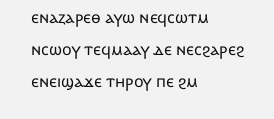ⲉⲛⲁⲍⲁⲣⲉⲑ ⲁⲩⲱ ⲛⲉϥⲥⲱⲧⲙ ⲛⲥⲱⲟⲩ ⲧⲉϥⲙⲁⲁⲩ ⲇⲉ ⲛⲉⲥϩⲁⲣⲉϩ ⲉⲛⲉⲓϣⲁϫⲉ ⲧⲏⲣⲟⲩ ⲡⲉ ϩⲙ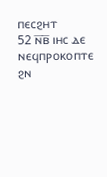ⲡⲉⲥϩⲏⲧ
52 ⲛ̅ⲃ̅ ⲓⲏⲥ ⲇⲉ ⲛⲉϥⲡⲣⲟⲕⲟⲡⲧⲉ ϩⲛ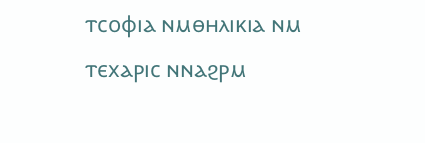ⲧⲥⲟⲫⲓⲁ ⲛⲙⲑⲏⲗⲓⲕⲓⲁ ⲛⲙ ⲧⲉⲭⲁⲣⲓⲥ ⲛⲛⲁϩⲣⲙ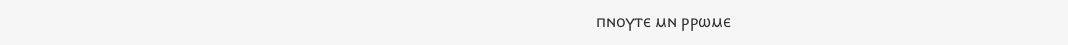ⲡⲛⲟⲩⲧⲉ ⲙⲛ ⲣⲣⲱⲙⲉ